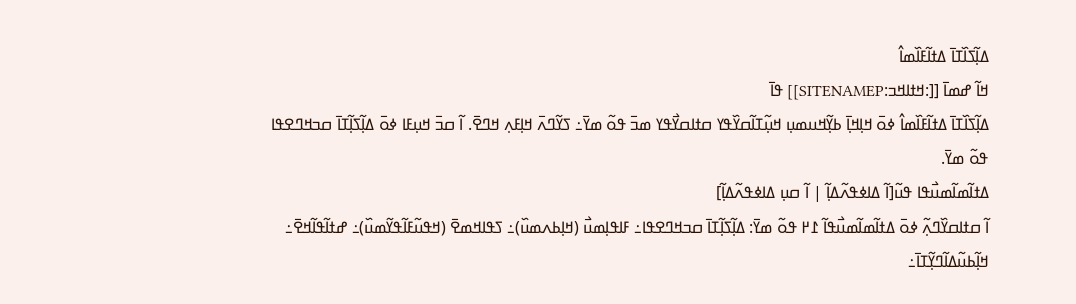ߡߊ߲߬ߖߊ߰ߠߊ߫ ߡߙߊ߬ߓߊ߰ߘߊ߮
ߞߊ߬ ߝߘߊ߫ [[:ߞߙߊߞߏ:SITENAMEP]] ߟߊ߫
ߡߊ߲߬ߖߊ߰ߠߊ߫ ߡߙߊ߬ߓߊ߰ߘߊ߮ ߦߋ߫ ߞߊ߲ߞߊ߲߫ ߕߌ߲߬ߞߎߘߎ߲ ߞߎ߲߬ߠߊ߬ߛߌ߰ߟߌ ߛߙߊߛߌ߯ߟߌ ߘߏ߫ ߟߋ߬ ߘߌ߫߸ ߖߌ߬ߣߍ߫ ߞߊ߲ߓߍ߲ ߞߣߐ߫. ߊ߬ ߛߏ߫ ߞߎ߲ߓߊ ߦߋ߫ ߡߊ߲߬ߖߊ߲߬ߠߊ߫ ߛߏߞߣߐߟߊ ߟߋ߬ ߘߌ߫.
ߡߙߊ߬ߘߊ߬ߘߎ߯ߟߊ ߟߎ߬[ߊ߬ ߡߊߦߟߍ߬ߡߊ߲߬ | ߊ߬ ߛߎ߲ ߡߊߦߟߍ߬ߡߊ߲߬]
ߊ߬ ߛߙߊߛߌ߰ߣߍ߲߬ ߦߋ߫ ߡߙߊ߬ߘߊ߬ߘߎ߯ߟߊ߬ ߁߂ ߟߋ߬ ߘߌ߫: ߡߊ߲߬ߖߊ߲߬ߠߊ߫ ߛߏߞߣߐߟߊ߸ ߓߊߟߊ߲ߘߎ߯ (ߞߊ߲ߕߍߘߎ߰)߸ ߖߟߊߞߘߐ߫ (ߞߟߎ߬ߓߊ߬ߟߌ߬ߘߎ߰)߸ ߝߙߊ߬ߟߊ߬ߞߐ߫߸ ߞߊ߲߬ߕߎ߬ߡߊ߬ߣߌ߲߬ߠߊ߫߸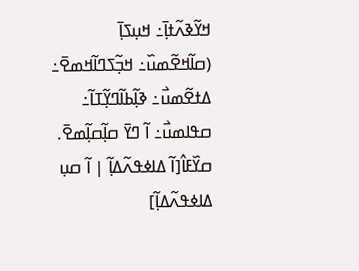ߞߌ߬ߢߍ߬ߙߊ߲߫߸ ߞߎ߲ߖߊ߲߫ (ߛߊ߬ߞߐ߬ߘߎ߰߸ ߞߏ߲߬ߖߣߊ߬ߞߘߐ߫߸ ߡߙߐ߬ߘߎ߯߸ ߢߊ߲߬ߕߊ߬ߣߌ߲߬ߠߊ߬߸ ߛߟߊߘߎ߯߸ ߊ߬ ߣߌ߫ ߛߊ߲߬ߛߊ߲߬ߘߐ߫.
ߛߌ߰ߓߊ߮[ߊ߬ ߡߊߦߟߍ߬ߡߊ߲߬ | ߊ߬ ߛߎ߲ ߡߊߦߟߍ߬ߡߊ߲߬]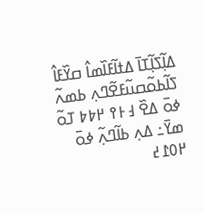ߡߊ߲߬ߖߊ߲߬ߠߊ߫ ߡߙߊ߬ߓߊ߰ߘߊ߮ ߛߌ߰ߓߊ߮ ߖߊ߬ߕߋ߬ߛߎ߬ߓߐ߬ߣߍ߲ ߕߘߍ߬ ߦߋ߫ ߡߐ߰ ߃߅߉ ߂߈߈ ߠߋ߬ ߘߌ߫߸ ߡߍ߲ ߕߊ߬ߣߍ߲߬ ߦߋ߫ ߂߀߁߄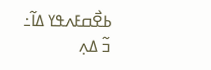ߕߐ߯ߛߓߍߟߌ ߡߊ߬߸ ߏ߬ ߡߍ߲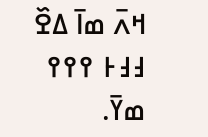ߞߍ߫ ߘߊ߫ ߡߐ߰ ߃߃߅ ߉߉߉ ߘߌ߫.